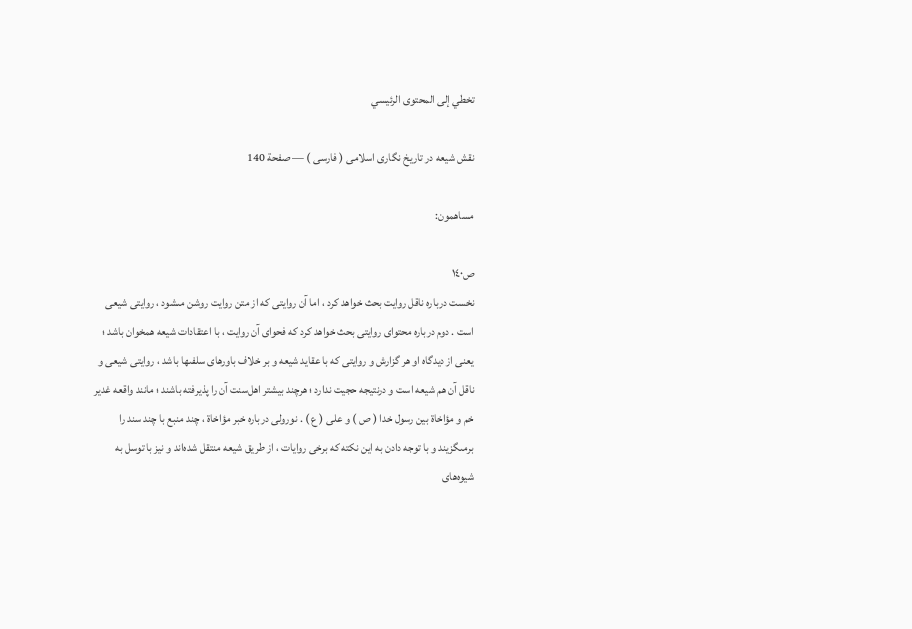تخطي إلى المحتوى الرئيسي

نقش شيعه در تاريخ نگارى اسلامى ( فارسى ) — صفحة 140

مساهمون:

ص١٤٠
نخست درباره ناقل روايت بحث خواهد كرد ، اما آن روايتى كه از متن روايت روشن مىشود ، روايتى شيعى است . دوم درباره محتواى روايتى بحث خواهد كرد كه فحواى آن روايت ، با اعتقادات شيعه همخوان باشد ؛ يعنى از ديدگاه او هر گزارش و روايتى كه با عقايد شيعه و بر خلاف باورهاى سلفىها باشد ، روايتى شيعى و ناقل آن هم شيعه است و درنتيجه حجيت ندارد ؛ هرچند بيشتر اهل‌سنت آن را پذيرفته باشند ؛ مانند واقعه غدير خم و مؤاخاة بين رسول خدا ( ص ) و على ( ع ) . نورولى درباره خبر مؤاخاة ، چند منبع با چند سند را برمىگزيند و با توجه دادن به اين نكته كه برخى روايات ، از طريق شيعه منتقل شده‌اند و نيز با توسل به شيوه‌هاى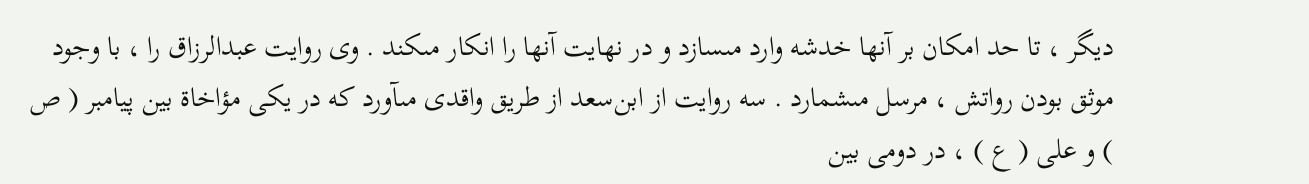ديگر ، تا حد امكان بر آنها خدشه وارد مىسازد و در نهايت آنها را انكار مىكند . وى روايت عبدالرزاق را ، با وجود موثق بودن رواتش ، مرسل مىشمارد . سه روايت از ابن‌سعد از طريق واقدى مىآورد كه در يكى مؤاخاة بين پيامبر ( ص ) و على ( ع ) ، در دومى بين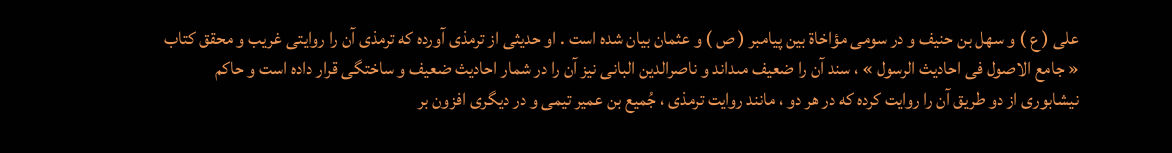على ( ع ) و سهل بن حنيف و در سومى مؤاخاة بين پيامبر ( ص ) و عثمان بيان شده است . او حديثى از ترمذى آورده كه ترمذى آن را روايتى غريب و محقق كتاب « جامع الاصول فى احاديث الرسول » ، سند آن را ضعيف مىداند و ناصرالدين البانى نيز آن را در شمار احاديث ضعيف و ساختگى قرار داده است و حاكم نيشابورى از دو طريق آن را روايت كرده كه در هر دو ، مانند روايت ترمذى ، جُميع بن عمير تيمى و در ديگرى افزون بر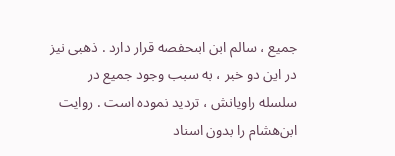جميع ، سالم ابن ابىحفصه قرار دارد . ذهبى نيز در اين دو خبر ، به سبب وجود جميع در سلسله راويانش ، ترديد نموده است . روايت ابن‌هشام را بدون اسناد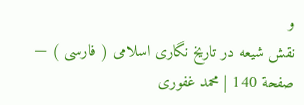و
نقش شيعه در تاريخ نگارى اسلامى ( فارسى ) — صفحة 140 | محمد غفورى